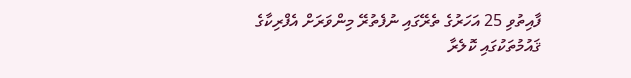ފާއިތުވި 25 އަހަރުގެ ތެރޭގައި ނުފެތުރޭ މިންވަރަށް އެފްރިކާގެ ޤައުމުތަކުގައި ކޮލެރާ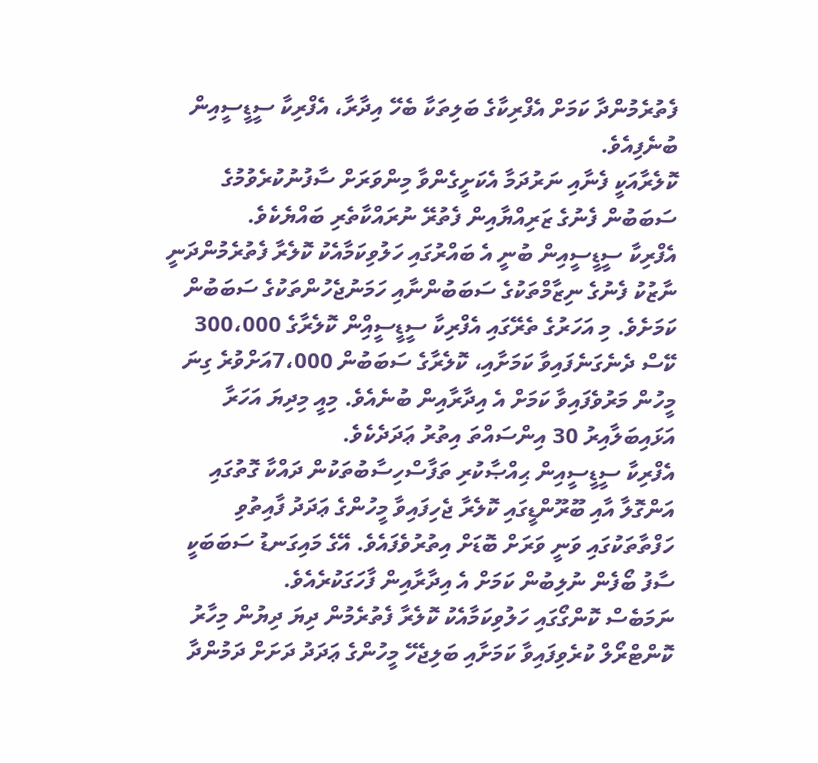ފެތުރެމުންދާ ކަމަށް އެފްރިކާގެ ބަލިތަކާ ބެހޭ އިދާރާ، އެފްރިކާ ސީޑީސީއިން ބުނެފިއެވެ.
ކޮލެރާއަކީ ފެނާއި ނަރުދަމާ އެކަށީގެންވާ މިންވަރަށް ސާފުނުކުރެވުމުގެ ސަބަބުން ފެނުގެ ޒަރިއްޔާއިން ފެތުރޭ ނުރައްކާތެރި ބައްޔެކެވެ.
އެފްރިކާ ސީޑީސީއިން ބުނީ އެ ބައްރުގައި ހަލުވިކަމާއެކު ކޮލެރާ ފެތުރެމުންދަނީ ނާޒުކު ފެނުގެ ނިޒާމްތަކުގެ ސަބަބުންނާއި ހަމަނުޖެހުންތަކުގެ ސަބަބުން ކަމަށެވެ. މި އަހަރުގެ ތެރޭގައި އެފްރިކާ ސީޑީސީއިްން ކޮލެރާގެ 300،000 ކޭސް ދެނެގަނެފައިވާ ކަމަށާއި، ކޮލެރާގެ ސަބަބުން 7،000އަށްވުރެ ގިނަ މީހުން މަރުވެފައިވާ ކަމަށް އެ އިދާރާއިން ބުނެއެވެ. މިއީ މިދިޔަ އަހަރާ އަޅައިބަލާއިރު 30 އިންސައްތަ އިތުރު ޢަދަދެކެވެ.
އެފްރިކާ ސީޑީސީއިން ޙިއްޞާކުރި ތަފާސްހިސާބުތަކުން ދައްކާ ގޮތުގައި އަންގޮލާ އާއި ބޫރޫންޑީގައި ކޮލެރާ ޖެހިފައިވާ މީހުންގެ ޢަދަދު ފާއިތުވި ހަފްތާތަކުގައި ވަނީ ވަރަށް ބޮޑަށް އިތުރުވެފައެވެ. އޭގެ މައިގަނޑު ސަބަބަކީ ސާފު ބޯފެން ނުލިބުން ކަމަށް އެ އިދާރާއިން ފާހަގަކުރެއެވެ.
ނަމަބެސް ކޮންގޯގައި ހަލުވިކަމާއެކު ކޮލެރާ ފެތުރެމުން ދިޔަ ދިޔުން މިހާރު ކޮންޓްރޯލް ކުރެވިފައިވާ ކަމަށާއި ބަލިޖެހޭ މީހުންގެ ޢަދަދު ދަށަށް ދަމުންދާ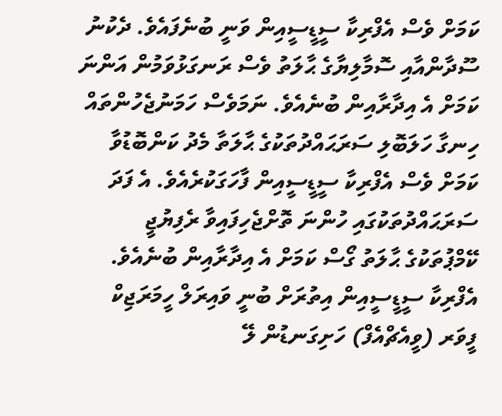ކަމަށް ވެސް އެފްރިކާ ސީޑީސީއިން ވަނީ ބުނެފައެވެ. ދެކުނު ސޫދާންއާއި ސޮމާލިޔާގެ ޙާލަތު ވެސް ރަނގަޅުވަމުން އަންނަ ކަމަށް އެ އިދާރާއިން ބުނެއެވެ. ނަމަވެސް ހަމަނުޖެހުންތައް ހިނގާ ހަލަބޮލި ސަރަޙައްދުތަކުގެ ޙާލަތާ މެދު ކަންބޮޑުވާ ކަމަށް ވެސް އެފްރިކާ ސީޑީސީއިން ފާހަގަކުރެއެވެ. އެ ފަދަ ސަރަޙައްދުތަކުގައި ހުންނަ ތޮށްޖެހިފައިވާ ރެފިޔުޖީ ކޭމްޕުތަކުގެ ޙާލަތު ގޯސް ކަމަށް އެ އިދާރާއިން ބުނެއެވެ.
އެފްރިކާ ސީޑީސީއިން އިތުރަށް ބުނީ ވައިރަލް ހީމަރަޖިކް ފީވަރ (ވީއެޗްއެފް) ހަށިގަނޑުން ލޭ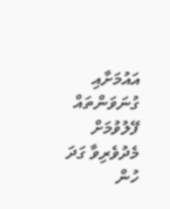އައުމަށާއި ގުނަވަންތައް ފޭލުވުމަށް މެދުވެރިވާ ގަދަ ހުން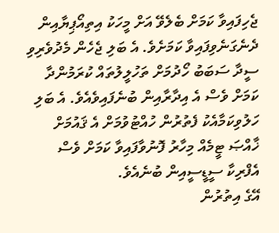ޖެހިފައިވާ ކަމަށް ބެލެވޭ އަށް މީހަކު އިތިއޯޕިޔާއިން ދެނެގަނެވިފައިވާ ކަމަށެވެ. އެ ބަލި ޖެހެން މެދުވެރިވި ސީދާ ސަބަބު ހޯދުމަށް ތަހުލީލުތައް ކުރަމުންދާ ކަމަށް ވެސް އެ އިދާރާއިން ބުނެފައިވެއެވެ. އެ ބަލި ހަލުވިކަމާއެކު ފެތުރުން ހުއްޓުވުމަށް އެ ޤައުމަށް ޚާއްޞަ ޓީމެއް މިހާރު ފޮނުވާފައިވާ ކަމަށް ވެސް އެފްރިކާ ސީޑީސީއިން ބުނެއެވެ.
އޭގެ އިތުރުން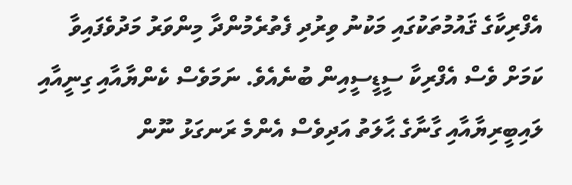އެފްރިކާގެ ޤައުމުތަކުގައި މަކުނު ވިރުދި ފެތުރެމުންދާ މިންވަރު މަދުވެފައިވާ ކަމަށް ވެސް އެފްރިކާ ސީޑީސީއިން ބުނެއެވެ. ނަމަވެސް ކެންޔާއާއި ގިނީއާއި ލައިބީރިޔާއާއި ގާނާގެ ޙާލަތު އަދިވެސް އެންމެ ރަނގަޅު ނޫން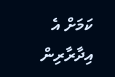ކަމަށް އެ އިދާރާރިން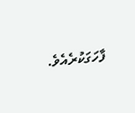ފާހަގަކުރެއެވެ.